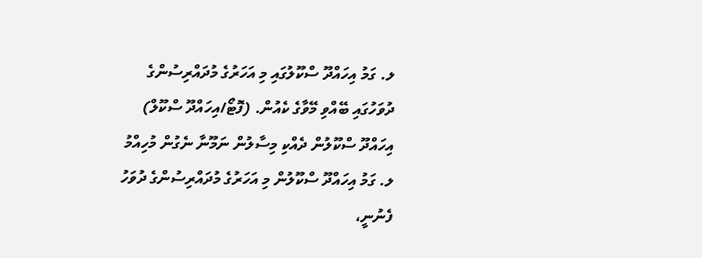ލ. ގަމު އިހައްދޫ ސްކޫލުގައި މި އަހަރުގެ މުދައްރިސުންގެ ދުވަހުގައި ބޭއްވި މޭވާގެ ކެއުން. (ފޮޓޯ/އިހައްދޫ ސްކޫލް)
އިހައްދޫ ސްކޫލުން ދެއްކި މިސާލުން ނަމޫނާ ނެގުން މުހިއްމު
ލ. ގަމު އިހައްދޫ ސްކޫލުން މި އަހަރުގެ މުދައްރިސުންގެ ދުވަހު ފެނުނީ،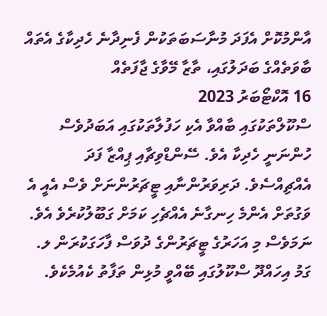އާންމުކޮށް އެފަދަ މުނާސަބަތަކުން ފެނިދާނެ ހެދިކާގެ އެތައް ބާވަތެއްގެ ބަދަލުގައި، ތާޒާ މޭވާގެ ޖާފަތެއް
16 އޮކްޓޯބަރު 2023
ސްކޫލްތަކުގައި ބާއްވާ އެކި ހަފުލާތަކުގައި އަބަދުވެސް ހުންނަނީ ހެދިކާ އެވެ. ސޭންޑްވިޗާއި ޕިއްޒާ ފަދަ އެއްޗިއްސެވެ. ދަރިވަރުންނާއި ޓީޗަރުންނަށް ވެސް އެއީ އެ ވަގުތަށް އެންމެ ހިނގާނެ އެއްޗެހި ކަމަށް ގަބޫލުކުރެވެ އެވެ.
ނަމަވެސް މި އަހަރުގެ ޓީޗަރުންގެ ދުވަސް ފާހަގަކުރަން ލ. ގަމު އިހައްދޫ ސްކޫލުގައި ބޭއްވީ މުޅިން ތަފާތު ކެއުމެކެވެ.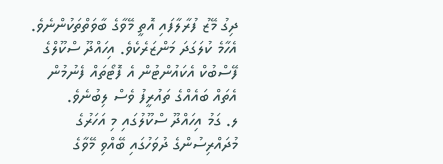ދިގު މޭޒު ފުރާލާފައި އޮތީ މޭވާގެ ބާވަތްތަކުންނެވެ.
އެހާމެ ކުލަގަދަ މަންޒަރެކެވެ. އިހައްދޫ ސްކޫލްގެ ފޭސްބުކް އެކައުންޓުން އެ ފޮޓޯތައް ފެނުމުން އެތައް ބައެއްގެ ތައުރީފު ވެސް ލިބުނެވެ.
ލ. ގަމު އިހައްދޫ ސްކޫލުގައި މި އަހަރުގެ މުދައްރިސުންގެ ދުވަހުގައި ބޭއްވި މޭވާގެ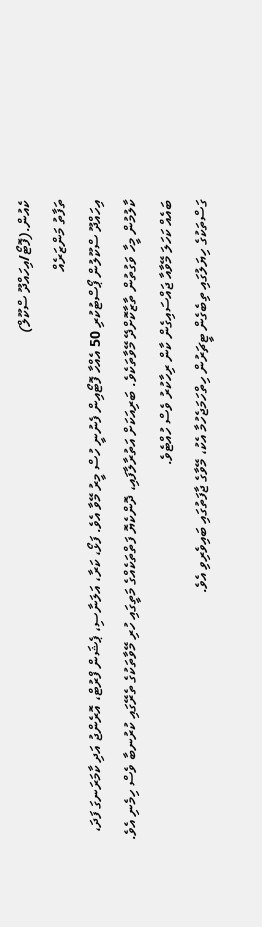ކެއުން.(ފޮޓޯ/އިހައްދޫ ސްކޫލް)
ތަފާތު މަންޒަރެއް
އިހައްދޫ ސްކޫލުން ޕޯސްޓުކުރި 50 އެއްހާ ފޮޓޯއިން ފެނުނީ ހުސް މީރު މޭވާ އެވެ. ފަޅޯ، ކަރާ، އަލަނާސި، ޕެޝަން ފްރުޓް، އޮރެންޖު އަދި ކާމަރަނގަ ފަދަ، ކާލުމުން މީހާ ވަގުތުން ތާޒާކޮށްދޭ މޭވާތަކެވެ. ބަރިއަކަށް އަތުރާލާފައި، ދޮންކެޔޮ ފަތްތަކެއްގެ މަތީގައި ހުރި މޭވާތަކުގެ ތެރޭގައި ކުރުނބާ ވެސް ހިމެނި އެވެ. ބައެއް ކަހަލަ މޭވާއާ ޖައްސައިގެން ކާން ރިހާކުރު ވެސް ހުއްޓެވެ.
ގަސްތަކުގެ ހިޔަލުގައި ތިބެގެން ޓީޗަރުން ހިތްހަމަޖެހުމާ އެކު، މޭވާގެ ޖާފަތުގައި ބައިވެރިވި އެވެ.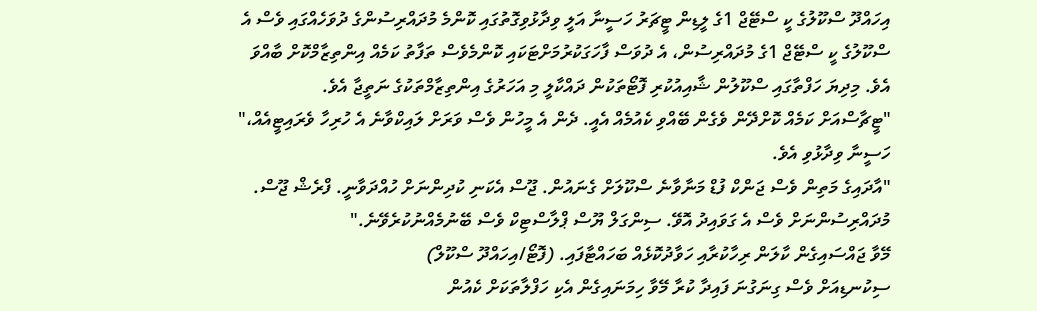އިހައްދޫ ސްކޫލުގެ ކީ ސްޓޭޖް 1ގެ ލީޑިން ޓީޗަރު ހަސީނާ އަލީ ވިދާޅުވިގޮތުގައި ކޮންމެ މުދައްރިސުންގެ ދުވަހެއްގައި ވެސް އެ ސްކޫލުގެ ކީ ސްޓޭޖް 1ގެ މުދައްރިސުން، އެ ދުވަސް ފާހަގަކުރުމަށްޓަކައި ކޮންމެވެސް ތަފާތު ކަމެއް އިންތިޒާމްކޮށް ބާއްވަ އެވެ. މިދިޔަ ހަފްތާގައި ސްކޫލުން ޝާއިއުކުރި ފޮޓޯތަކުން ދައްކާލީ މި އަހަރުގެ އިންތިޒާމްތަކުގެ ނަތީޖާ އެވެ.
"ޓީޗާސްއަށް ކަމެއް ކޮށްދޭން ވެގެން ބޭއްވި ކެއުމެއް އެއީ. ދެން އެ މީހުން ވެސް ވަރަށް ލައިކްވާނެ އެ ހުރިހާ ވެރައިޓީއެއް،" ހަސީނާ ވިދާޅުވި އެވެ.
"އާދައިގެ މަތިން ވެސް ޖަންކް ފުޑް މަނާވާނެ ސްކޫލަށް ގެނައުން. ޖޫސް އެކަނި ކުދިންނަށް ހުއްދަވާނީ. ފްރެޝް ޖޫސް. މުދައްރިސުންނަށް ވެސް އެ ގަވައިދު އޮވޭ. ސިންގަލް ޔޫސް ޕްލާސްޓިކް ވެސް ބޭނުމެއްނުކުރެވޭނެ."
މޭވާ ޖައްސައިގެން ކާލަން ރިހާކުރާއި ހަވާދުކޮޅެއް ބަހައްޓާފައި. (ފޮޓޯ/އިހައްދޫ ސްކޫލް)
ސިކުނޑިއަށް ވެސް ގިނަގުނަ ފައިދާ ކުރާ މޭވާ ހިމަނައިގެން އެކި ހަފްލާތަކަށް ކެއުން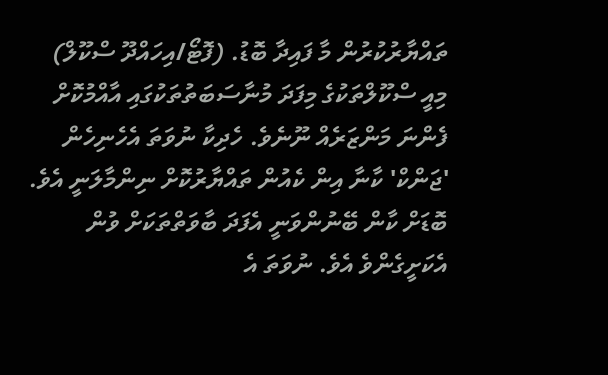ތައްޔާރުކުރުން މާ ފައިދާ ބޮޑު. (ފޮޓޯ/އިހައްދޫ ސްކޫލް)
މިއީ ސްކޫލްތަކުގެ މިފަދަ މުނާސަބަތުތަކުގައި އާއްމުކޮށް ފެންނަ މަންޒަރެއް ނޫނެވެ. ހެދިކާ ނުވަތަ އެހެނިހެން 'ޖަންކް' ކާނާ އިން ކެއުން ތައްޔާރުކޮށް ނިންމާލަނީ އެވެ. ބޮޑަށް ކާން ބޭނުންވަނީ އެފަދަ ބާވަތްތަކަށް ވުން އެކަށީގެންވެ އެވެ. ނުވަތަ އެ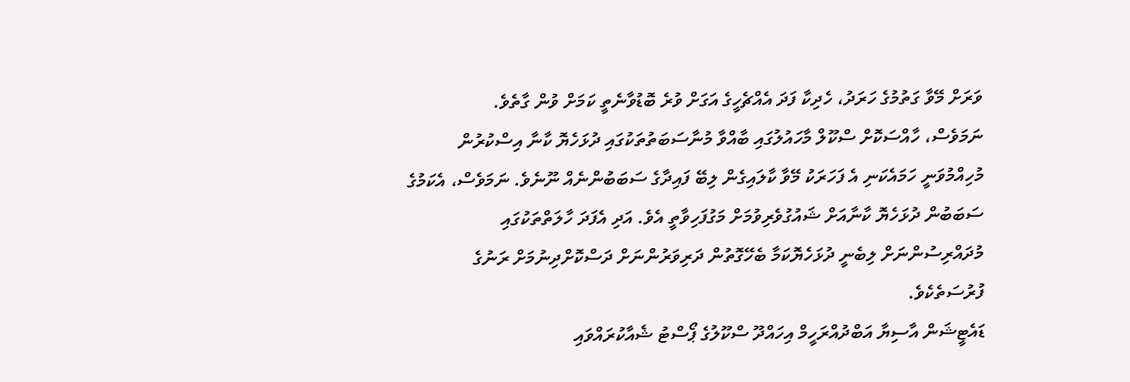ވަރަށް މޭވާ ގަތުމުގެ ހަރަދު، ހެދިކާ ފަދަ އެއްޗެހީގެ އަގަށް ވުރެ ބޮޑުވާނެތީ ކަމަށް ވުން ގާތެވެ.
ނަމަވެސް، ހާއްސަކޮށް ސްކޫލް މާހައުލުގައި ބާއްވާ މުނާސަބަތުތަކުގައި ދުޅަހެޔޮ ކާނާ އިސްކުރުން މުހިއްމުވަނީ ހަމައެކަނި އެ ފަހަރަކު މޭވާ ކާލައިގެން ލިބޭ ފައިދާގެ ސަބަބުންނެއް ނޫނެވެ. ނަމަވެސް، އެކަމުގެ ސަބަބުން ދުޅަހެޔޮ ކާނާއަށް ޝައުގުވެރިވުމަށް މަގުފަހިވާތީ އެވެ. އަދި އެފަދަ ހާލަތްތަކުގައި މުދައްރިސުންނަށް ލިބެނީ ދުޅަހެޔޮކަމާ ބެހޭގޮތުން ދަރިވަރުންނަށް ދަސްކޮށްދިނުމަށް ރަނުގެ ފުރުސަތެކެވެ.
ޑައެޓީޝަން އާސިޔާ އަބްދުއްރަހީމް އިހައްދޫ ސްކޫލުގެ ޕޯސްޓު ޝެއާކުރައްވައި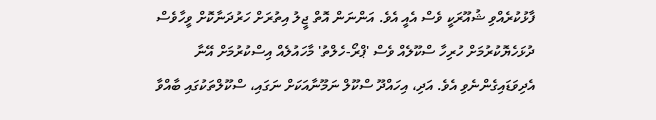ފާޅުކުރެއްވި ޝުއޫރަކީ ވެސް އެއީ އެވެ. އަންނަން އޮތް ޖީލު އިތުރަށް ހަރުދަނާކޮށް ވީހާވެސް ދުޅަހެޔޮކުރުމަށް ހުރިހާ ސްކޫލެއް ވެސް 'ޕްރޯ-ހެލްތު' މާހައުލެއް އިސްކުރުމަށް އޭނާ އެދިވަޑައިގެންނެވި އެވެ. އަދި، އިހައްދޫ ސްކޫލް ނަމޫނާއަކަށް ނަގައި، ސްކޫލްތަކުގައި ބާއްވާ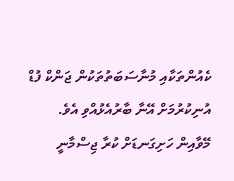ކެއުންތަކާއި މުނާސަބަތުތަކުން ޖަންކް ފުޑް އުނިކުރުމަށް އޭނާ ބާރުއެޅުއްވި އެވެ.
މޭވާއިން ހަށިގަނޑަށް ކުރާ ޖިސްމާނީ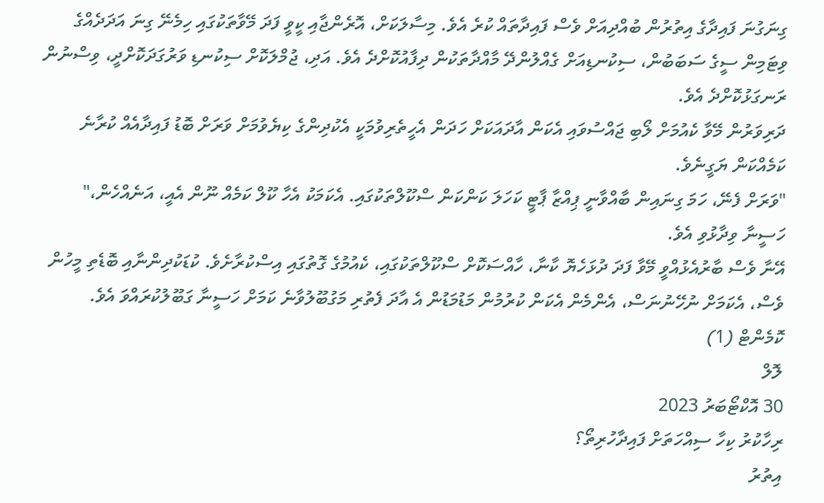ގިނަގުނަ ފައިދާގެ އިތުރުން ބުއްދިއަށް ވެސް ފައިދާތައް ކުރެ އެވެ. މިސާލަކަށް، އޮރެންޖާއި ކީވީ ފަދަ މޭވާތަކުގައި ހިމެނޭ ގިނަ އަދަދެއްގެ ވިޓަމިން ސީގެ ސަބަބުން، ސިކުނޑިއަށް ގެއްލުންދޭ މާއްދާތަކުން ދިފާއުކޮށްދެ އެވެ. އަދި، ޖުމްލަކޮށް ސިކުނޑި ވަރުގަދަކޮށްދީ، ވިސްނުން ރަނގަޅުކޮށްދެ އެވެ.
ދަރިވަރުން މޭވާ ކެއުމަށް ލޯބި ޖައްސުވައި އެކަން އާދައަކަށް ހަދަން އެހީތެރިވުމަކީ އެކުދިންގެ ކިޔެވުމަށް ވަރަށް ބޮޑު ފައިދާއެއް ކުރާނެ ކަމެއްކަން ޔަގީނެވެ.
"ވަރަށް ފެނޭ، ހަމަ ގިނައިން ބާއްވާނީ ޕިއްޒާ ޕާޓީ ކަހަލަ ކަންކަން ސްކޫލްތަކުގައި. އެކަމަކު އެހާ ކޫލް ކަމެއް ނޫން އެއީ، އަނެއްހެން،" ހަސީނާ ވިދާޅުވި އެވެ.
އޭނާ ވެސް ބާރުއެޅުއްވީ މޭވާ ފަދަ ދުޅަހެޔޮ ކާނާ، ހާއްސަކޮށް ސްކޫލްތަކުގައި، ކެއުމުގެ ގޮތުގައި އިސްކުރާށެވެ. ކުޑަކުދިންނާއި ބޮޑެތި މީހުން ވެސް، އެކަމަށް ނުހޭނުނަސް، އެންމެން އެކަން ކުރުމުން މަޑުމަޑުން އެ އާދަ ފެތުރި މަގުބޫލުވާނެ ކަމަށް ހަސީނާ ގަބޫލުކުރައްވަ އެވެ.
ކޮމެންޓް (1)
ލޮލް
30 އޮކްޓޯބަރު 2023
ރިހާކުރު ކިހާ ސިއްހަތަށް ފައިދާހުރިތޯ؟
އިތުރު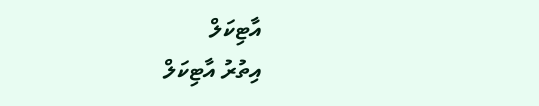އާޓިކަލް
އިތުރު އާޓިކަލް